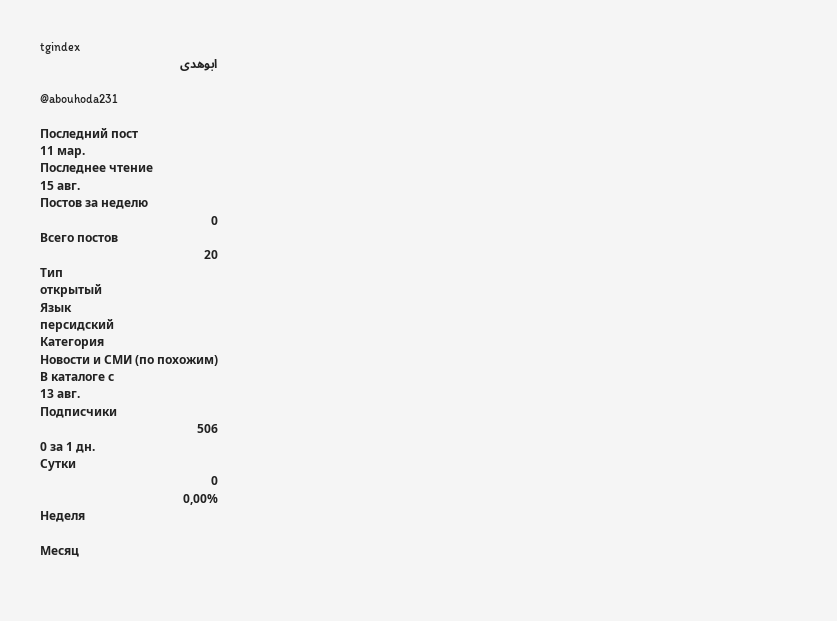tgindex
ابوهدی

@abouhoda231

Последний пост
11 мар.
Последнее чтение
15 авг.
Постов за неделю
0
Всего постов
20
Тип
открытый
Язык
персидский
Категория
Новости и СМИ (по похожим)
В каталоге с
13 авг.
Подписчики
506
0 за 1 дн.
Сутки
0
0,00%
Неделя

Месяц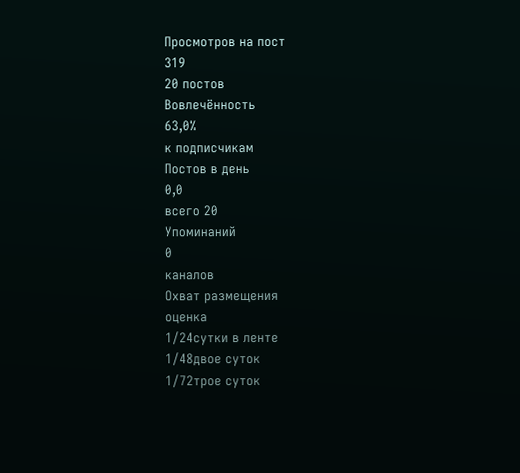Просмотров на пост
319
20 постов
Вовлечённость
63,0%
к подписчикам
Постов в день
0,0
всего 20
Упоминаний
0
каналов
Охват размещения
оценка
1/24сутки в ленте
1/48двое суток
1/72трое суток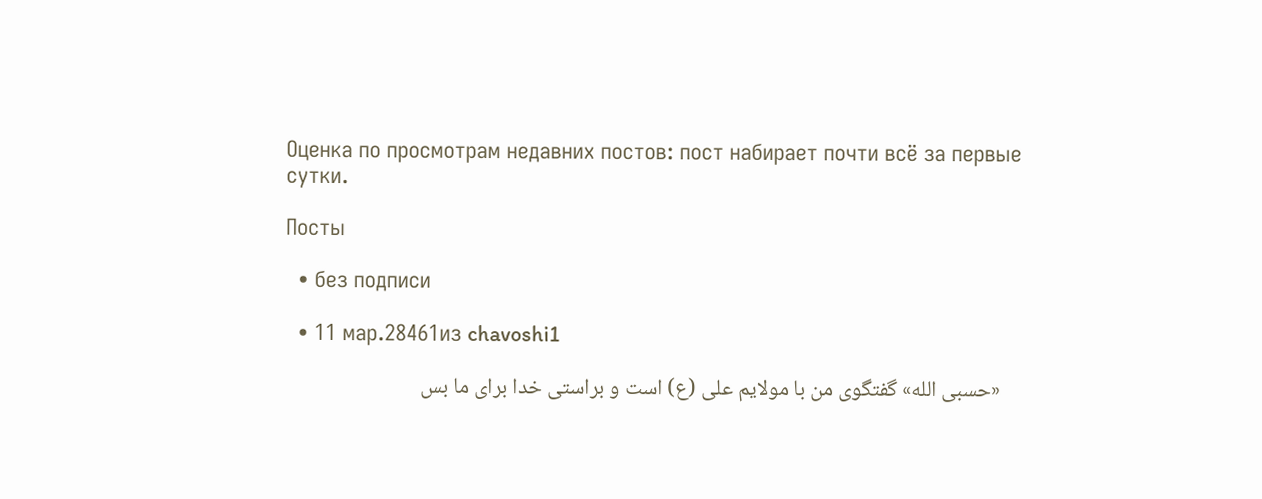Оценка по просмотрам недавних постов: пост набирает почти всё за первые сутки.

Посты

  • без подписи

  • 11 мар.28461из chavoshi1

    «حسبی الله» گفتگوی من با مولایم علی (ع) است و براستی خدا برای ما بس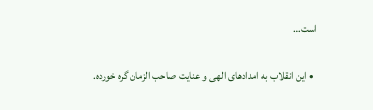است…

  • این انقلاب به امداد‌های الهی و عنایت صاحب الزمان گره خورده.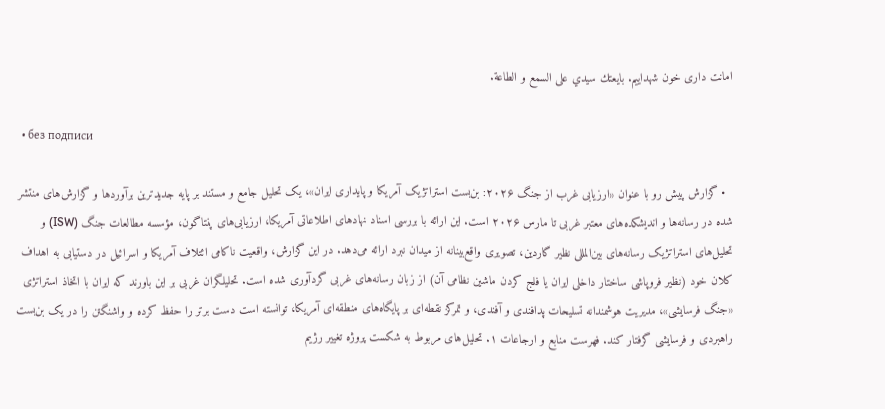امانت داری خون شهداییم. بايعتك سيدي على السمع و الطاعة.

  • без подписи

  • گزارش پیش رو با عنوان «ارزیابی غرب از جنگ ۲۰۲۶: بن‌بست استراتژیک آمریکا و پایداری ایران»، یک تحلیل جامع و مستند بر پایه جدیدترین برآوردها و گزارش‌های منتشر شده در رسانه‌ها و اندیشکده‌های معتبر غربی تا مارس ۲۰۲۶ است. این ارائه با بررسی اسناد نهادهای اطلاعاتی آمریکا، ارزیابی‌های پنتاگون، مؤسسه مطالعات جنگ (ISW) و تحلیل‌های استراتژیک رسانه‌های بین‌المللی نظیر گاردین، تصویری واقع‌بینانه از میدان نبرد ارائه می‌دهد. در این گزارش، واقعیت ناکامی ائتلاف آمریکا و اسرائیل در دستیابی به اهداف کلان خود (نظیر فروپاشی ساختار داخلی ایران یا فلج کردن ماشین نظامی آن) از زبان رسانه‌های غربی گرد‌آوری شده است. تحلیلگران غربی بر این باورند که ایران با اتخاذ استراتژی «جنگ فرسایشی»، مدیریت هوشمندانه تسلیحات پدافندی و آفندی، و تمرکز نقطه‌ای بر پایگاه‌های منطقه‌ای آمریکا، توانسته است دست برتر را حفظ کرده و واشنگتن را در یک بن‌بست راهبردی و فرسایشی گرفتار کند. فهرست منابع و ارجاعات ۱. تحلیل‌های مربوط به شکست پروژه تغییر رژیم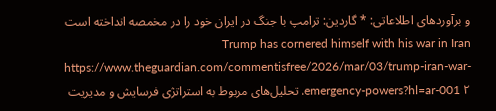و برآوردهای اطلاعاتی: * گاردین: ترامپ با جنگ در ایران خود را در مخمصه انداخته است Trump has cornered himself with his war in Iran https://www.theguardian.com/commentisfree/2026/mar/03/trump-iran-war-emergency-powers?hl=ar-001 ۲. تحلیل‌های مربوط به استراتژی فرسایش و مدیریت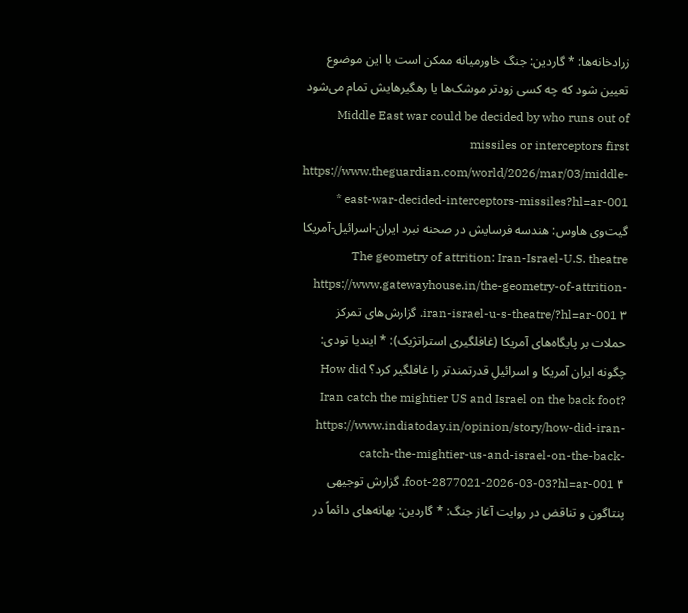زرادخانه‌ها: * گاردین: جنگ خاورمیانه ممکن است با این موضوع تعیین شود که چه کسی زودتر موشک‌ها یا رهگیرهایش تمام می‌شود Middle East war could be decided by who runs out of missiles or interceptors first https://www.theguardian.com/world/2026/mar/03/middle-east-war-decided-interceptors-missiles?hl=ar-001 * گیت‌وی هاوس: هندسه فرسایش در صحنه نبرد ایران-اسرائیل-آمریکا The geometry of attrition: Iran-Israel-U.S. theatre https://www.gatewayhouse.in/the-geometry-of-attrition-iran-israel-u-s-theatre/?hl=ar-001 ۳. گزارش‌های تمرکز حملات بر پایگاه‌های آمریکا (غافلگیری استراتژیک): * ایندیا تودی: چگونه ایران آمریکا و اسرائیلِ قدرتمندتر را غافلگیر کرد؟ How did Iran catch the mightier US and Israel on the back foot? https://www.indiatoday.in/opinion/story/how-did-iran-catch-the-mightier-us-and-israel-on-the-back-foot-2877021-2026-03-03?hl=ar-001 ۴. گزارش توجیهی پنتاگون و تناقض در روایت آغاز جنگ: * گاردین: بهانه‌های دائماً در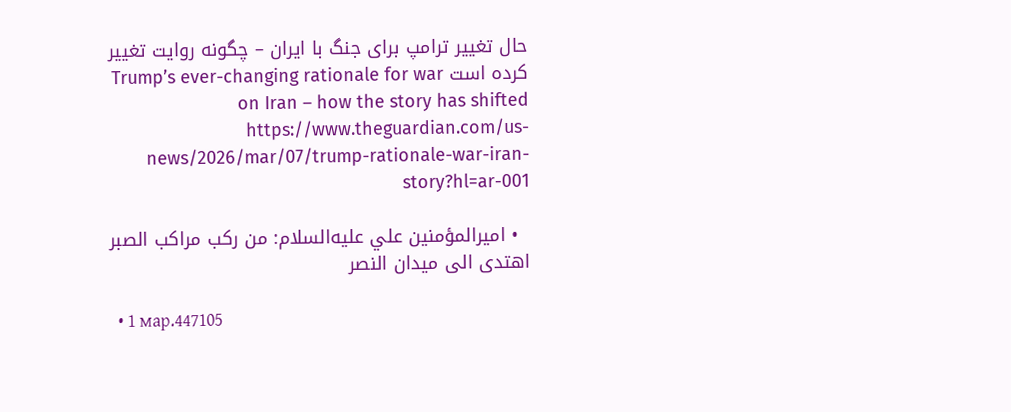حال تغییر ترامپ برای جنگ با ایران – چگونه روایت تغییر کرده است Trump’s ever-changing rationale for war on Iran – how the story has shifted https://www.theguardian.com/us-news/2026/mar/07/trump-rationale-war-iran-story?hl=ar-001

  • امیرالمؤمنین علي علیه‌السلام: من رکب مراکب الصبر اهتدی الی میدان النصر

  • 1 мар.447105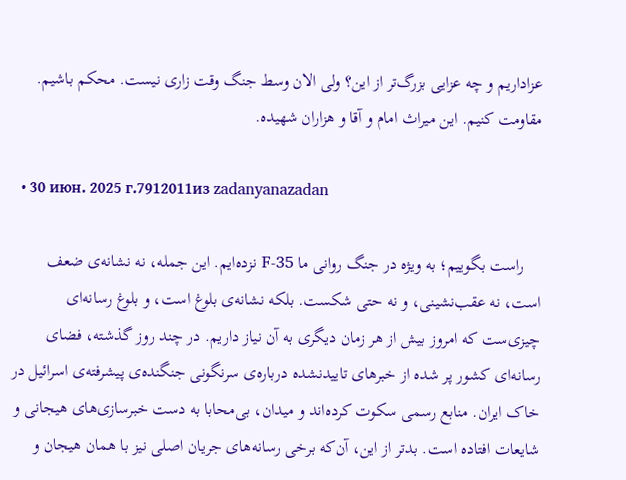عزاداریم و چه عزایی بزرگ‌تر از این؟ ولی الان وسط جنگ وقت زاری نیست. محکم باشیم. مقاومت کنیم. این میراث امام و آقا و هزاران شهیده.

  • 30 июн. 2025 г.7912011из zadanyanazadan

    راست بگوییم؛ به ویژه ‌در جنگ روانی ما F‑35 نزده‌ایم. این جمله، نه نشانه‌ی ضعف است، نه عقب‌نشینی، و نه حتی شکست. بلکه نشانه‌ی بلوغ است، و بلوغ رسانه‌ای چیزی‌ست که امروز بیش از هر زمان دیگری به آن نیاز داریم. در چند روز گذشته، فضای رسانه‌ای کشور پر شده از خبرهای تاییدنشده درباره‌ی سرنگونی جنگنده‌ی پیشرفته‌ی اسرائیل در خاک ایران. منابع رسمی سکوت کرده‌اند و میدان، بی‌محابا به دست خبرسازی‌های هیجانی و شایعات افتاده است. بدتر از این، آن‌که برخی رسانه‌های جریان اصلی نیز با همان هیجان و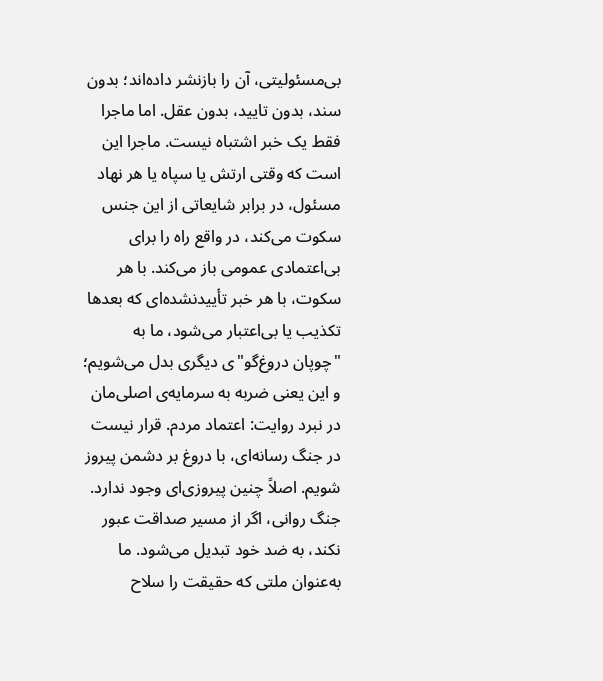بی‌مسئولیتی، آن را بازنشر داده‌اند؛ بدون سند، بدون تایید، بدون عقل. اما ماجرا فقط یک خبر اشتباه نیست. ماجرا این است که وقتی ارتش یا سپاه یا هر نهاد مسئول، در برابر شایعاتی از این جنس سکوت می‌کند، در واقع راه را برای بی‌اعتمادی عمومی باز می‌کند. با هر سکوت، با هر خبر تأییدنشده‌ای که بعدها تکذیب یا بی‌اعتبار می‌شود، ما به "چوپان دروغ‌گو"ی دیگری بدل می‌شویم؛ و این یعنی ضربه به سرمایه‌ی اصلی‌مان در نبرد روایت: اعتماد مردم. قرار نیست در جنگ رسانه‌ای، با دروغ بر دشمن پیروز شویم. اصلاً چنین پیروزی‌ای وجود ندارد. جنگ روانی، اگر از مسیر صداقت عبور نکند، به ضد خود تبدیل می‌شود. ما به‌عنوان ملتی که حقیقت را سلاح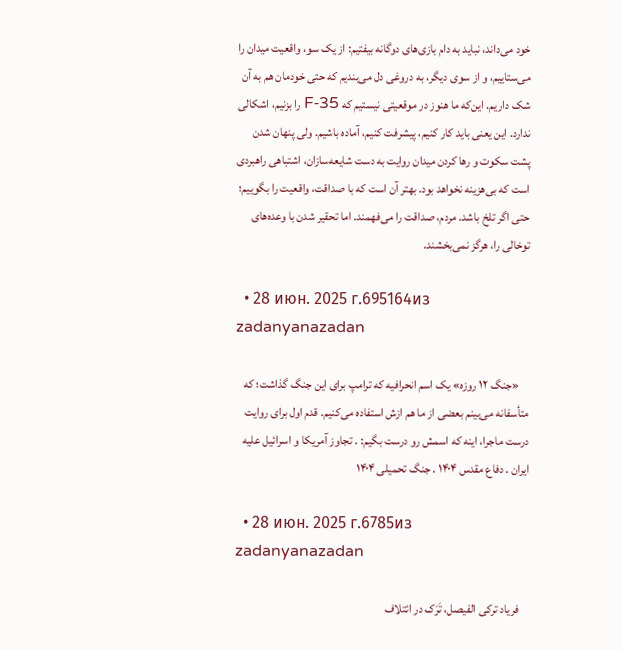خود می‌داند، نباید به دام بازی‌های دوگانه بیفتیم: از یک سو، واقعیت میدان را می‌ستاییم، و از سوی دیگر، به دروغی دل می‌بندیم که حتی خودمان هم به آن شک داریم. این‌که ما هنوز در موقعیتی نیستیم که F‑35 را بزنیم، اشکالی ندارد. این یعنی باید کار کنیم، پیشرفت کنیم، آماده باشیم. ولی پنهان شدن پشت سکوت و رها کردن میدان روایت به دست شایعه‌سازان، اشتباهی راهبردی است که بی‌هزینه نخواهد بود. بهتر آن است که با صداقت، واقعیت را بگوییم؛ حتی اگر تلخ باشد. مردم، صداقت را می‌فهمند. اما تحقیر شدن با وعده‌های توخالی را، هرگز نمی‌بخشند.

  • 28 июн. 2025 г.695164из zadanyanazadan

    «جنگ ۱۲ روزه» یک اسم انحرافیه که ترامپ برای این جنگ گذاشت؛ که متأسفانه می‌بینم بعضی از ما هم ازش استفاده می‌کنیم. قدم اول برای روایت درست ماجرا، اینه که اسمش رو درست بگیم: . تجاوز آمریکا و اسرائیل علیه ایران . دفاع مقدس ۱۴۰۴ . جنگ تحمیلی ۱۴۰۴

  • 28 июн. 2025 г.6785из zadanyanazadan

    فریاد ترکی الفیصل، تَرَک در ائتلاف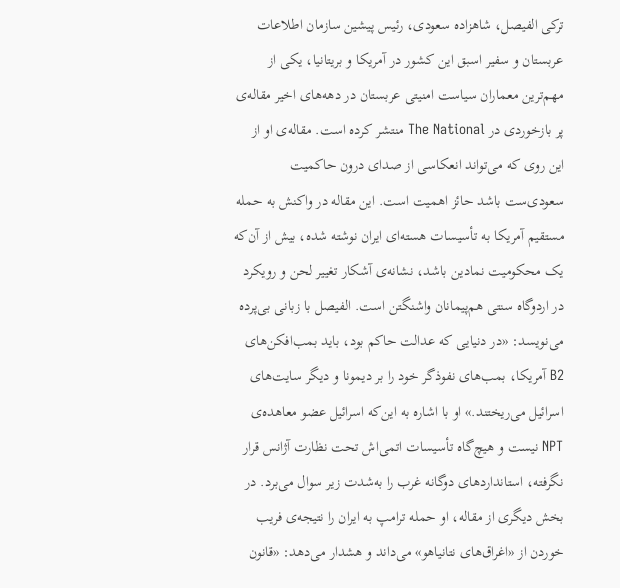ترکی الفیصل، شاهزاده سعودی، رئیس پیشین سازمان اطلاعات عربستان و سفیر اسبق این کشور در آمریکا و بریتانیا، یکی از مهم‌ترین معماران سیاست امنیتی عربستان در دهه‌های اخیر مقاله‌ی پر بازخوردی در The National منتشر کرده است. مقاله‌ی او از این روی که می‌تواند انعکاسی از صدای درون حاکمیت سعودی‌ست باشد حائز اهمیت است. این مقاله در واکنش به حمله مستقیم آمریکا به تأسیسات هسته‌ای ایران نوشته شده، بیش از آن‌که یک محکومیت نمادین باشد، نشانه‌ی آشکار تغییر لحن و رویکرد در اردوگاه سنتی هم‌پیمانان واشنگتن است. الفیصل با زبانی بی‌پرده می‌نویسد: «در دنیایی که عدالت حاکم بود، باید بمب‌افکن‌های B2 آمریکا، بمب‌های نفوذگر خود را بر دیمونا و دیگر سایت‌های اسرائیل می‌ریختند.» او با اشاره به این‌که اسرائیل عضو معاهده‌ی NPT نیست و هیچ‌گاه تأسیسات اتمی‌اش تحت نظارت آژانس قرار نگرفته، استانداردهای دوگانه غرب را به‌شدت زیر سوال می‌برد. در بخش دیگری از مقاله، او حمله ترامپ به ایران را نتیجه‌ی فریب خوردن از «اغراق‌های نتانیاهو» می‌داند و هشدار می‌دهد: «قانون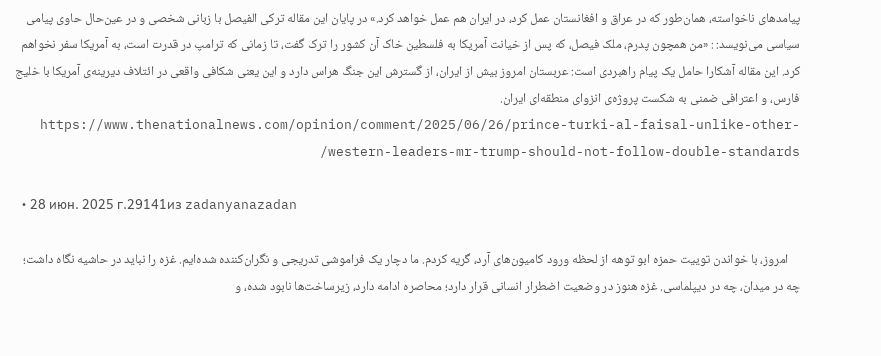پیامدهای ناخواسته، همان‌طور که در عراق و افغانستان عمل کرد، در ایران هم عمل خواهد کرد.» در پایان این مقاله ترکی الفیصل با زبانی شخصی و در عین‌حال حاوی پیامی سیاسی می‌نویسد: : «من همچون پدرم، ملک فیصل، که پس از خیانت آمریکا به فلسطین خاک آن کشور را ترک گفت، تا زمانی که ترامپ در قدرت است، به آمریکا سفر نخواهم کرد. این مقاله آشکارا حامل یک پیام راهبردی است: عربستان امروز بیش از ایران، از گسترش این جنگ هراس دارد و این یعنی شکافی واقعی در ائتلاف دیرینه‌ی آمریکا با خلیج فارس، و اعترافی ضمنی به شکست پروژه‌ی انزوای منطقه‌ای ایران. https://www.thenationalnews.com/opinion/comment/2025/06/26/prince-turki-al-faisal-unlike-other-western-leaders-mr-trump-should-not-follow-double-standards/

  • 28 июн. 2025 г.29141из zadanyanazadan

    امروز، با خواندن توییت حمزه ابو توهه از لحظه ورود کامیون‌های آرد، گریه کردم. ما دچار یک فراموشی تدریجی و نگران‌کننده شده‌ایم. غزه را نباید در حاشیه نگاه داشت؛ چه در میدان، چه در دیپلماسی. غزه هنوز در وضعیت اضطرار انسانی قرار دارد؛ محاصره ادامه دارد، زیرساخت‌ها نابود شده، و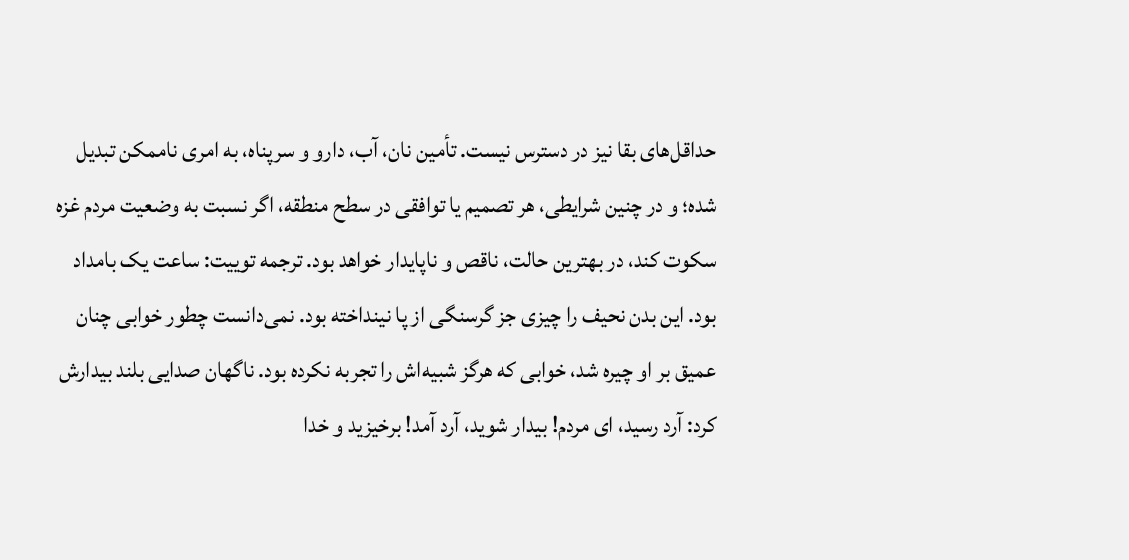حداقل‌های بقا نیز در دسترس نیست. تأمین نان، آب، دارو و سرپناه، به امری ناممکن تبدیل شده؛ و در چنین شرایطی، هر تصمیم یا توافقی در سطح منطقه، اگر نسبت به وضعیت مردم غزه سکوت کند، در بهترین حالت، ناقص و ناپایدار خواهد بود. ترجمه توییت: ساعت یک بامداد بود. این بدن نحیف را چیزی جز گرسنگی از پا نینداخته بود. نمی‌دانست چطور خوابی چنان عمیق بر او چیره شد، خوابی که هرگز شبیه‌اش را تجربه نکرده بود. ناگهان صدایی بلند بیدارش کرد: آرد رسید، ای مردم! بیدار شوید، آرد آمد! برخیزید و خدا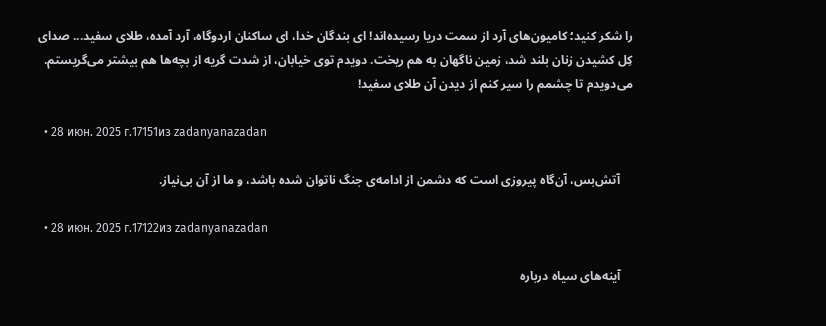را شکر کنید؛ کامیون‌های آرد از سمت دریا رسیده‌اند! ای بندگان خدا، ای ساکنان اردوگاه، آرد آمده، طلای سفید... صدای کِل کشیدن زنان بلند شد، زمین ناگهان به هم ریخت. دویدم توی خیابان، از شدت گریه از بچه‌ها هم بیشتر می‌گریستم. می‌دویدم تا چشمم را سیر کنم از دیدن آن طلای سفید!

  • 28 июн. 2025 г.17151из zadanyanazadan

    آتش‌بس، آن‌گاه پیروزی است که دشمن از ادامه‌ی جنگ ناتوان شده باشد، و ما از آن بی‌نیاز.

  • 28 июн. 2025 г.17122из zadanyanazadan

    آینه‌های سیاه درباره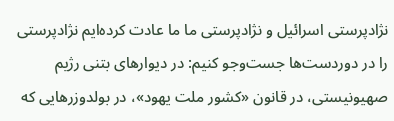نژادپرستی اسرائیل و نژادپرستی ما ما عادت کرده‌ایم نژادپرستی را در دوردست‌ها جست‌وجو کنیم: در دیوارهای بتنی رژیم صهیونیستی، در قانون «کشور ملت یهود»، در بولدوزرهایی که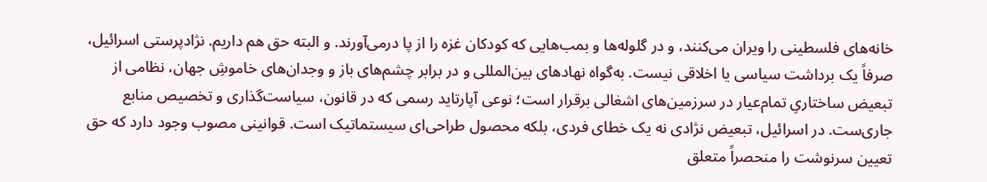خانه‌های فلسطینی را ویران می‌کنند، و در گلوله‌ها و بمب‌هایی که کودکان غزه را از پا درمی‌آورند. و البته حق هم داریم. نژادپرستی اسرائیل، صرفاً یک برداشت سیاسی یا اخلاقی نیست. به‌گواه نهادهای بین‌المللی و در برابر چشم‌های باز و وجدان‌های خاموشِ جهان، نظامی از تبعیض ساختاریِ تمام‌عیار در سرزمین‌های اشغالی برقرار است؛ نوعی آپارتاید رسمی که در قانون، سیاست‌گذاری و تخصیص منابع جاری‌ست. در اسرائیل، تبعیض نژادی نه یک خطای فردی، بلکه محصول طراحی‌ای سیستماتیک است. قوانینی مصوب وجود دارد که حق تعیین سرنوشت را منحصراً متعلق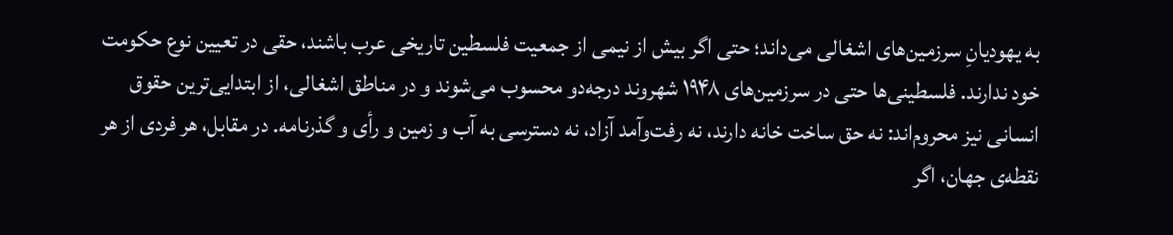به یهودیانِ سرزمین‌های اشغالی می‌داند؛ حتی اگر بیش از نیمی از جمعیت فلسطین تاریخی عرب باشند، حقی در تعیین نوع حکومت خود ندارند. فلسطینی‌ها حتی در سرزمین‌های ۱۹۴۸ شهروند درجه‌دو محسوب می‌شوند و در مناطق اشغالی، از ابتدایی‌ترین حقوق انسانی نیز محروم‌اند: نه حق ساخت خانه دارند، نه رفت‌وآمد آزاد، نه دسترسی به آب و زمین و رأی و گذرنامه. در مقابل، هر فردی از هر نقطه‌ی جهان، اگر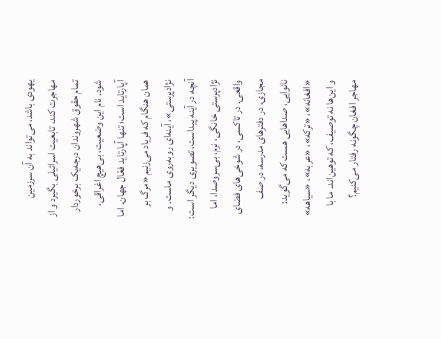یهودی باشد، می‌تواند به آن سرزمین مهاجرت کند، تابعیت اسرائیلی بگیرد و از تمام حقوق شهروندان درجه‌یک برخوردار شود. نام این وضعیت، بی‌هیچ اغراقی، آپارتاید است؛ تنها آپارتاید فعّال جهان. اما همان هنگام که فریاد می‌زنیم «مرگ بر نژادپرستی»، آینه‌ای روبه‌روی ماست. و آنچه در آینه پیداست، تصویری دیگر است: نژادپرستی خانگی، نرم، بی‌سروصدا، اما واقعی. در تاکسی، در شوخی‌های فضای مجازی، در دفترهای مدرسه، در صف نانوایی، صداهایی هست که می‌گوید: «افغانه»، «ترکه»، «عربه»، «سیاهه» و این‌ها نه توصیف، که توهین‌اند. ما با مهاجر افغان چگونه رفتار می‌کنیم؟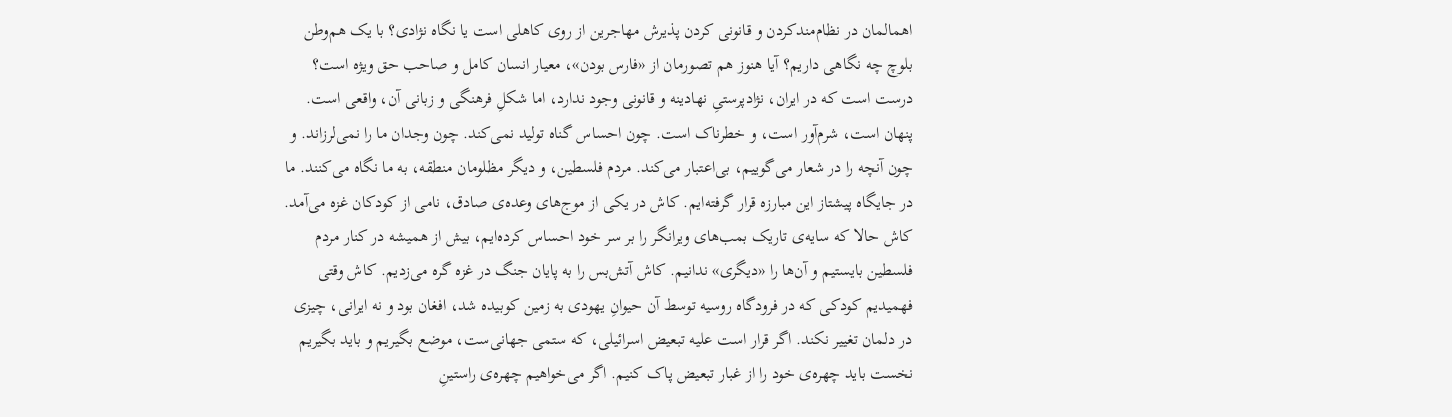اهمالمان در نظام‌مند‌کردن و قانونی کردن پذیرش مهاجرین از روی کاهلی است یا نگاه نژادی؟ با یک هم‌وطن بلوچ چه نگاهی داریم؟ آیا هنوز هم تصورمان از «فارس بودن»، معیار انسان کامل و صاحب حق ویژه است؟ درست است که در ایران، نژادپرستیِ نهادینه و قانونی وجود ندارد، اما شکلِ فرهنگی و زبانی آن، واقعی است. پنهان است، شرم‌آور است، و خطرناک است. چون احساس گناه تولید نمی‌کند. چون وجدان ما را نمی‌لرزاند. و چون آنچه را در شعار می‌گوییم، بی‌اعتبار می‌کند. مردم فلسطین، و دیگر مظلومان منطقه، به ما نگاه می‌کنند. ما در جایگاه پیشتاز این مبارزه قرار گرفته‌ایم. کاش در یکی از موج‌های وعده‌ی صادق، نامی از کودکان غزه می‌آمد. کاش حالا که سایه‌ی تاریک بمب‌های ویرانگر را بر سر خود احساس کرده‌ایم، بیش از همیشه در کنار مردم فلسطین بایستیم و آن‌ها را «دیگری» ندانیم. کاش آتش‌بس را به پایان جنگ در غزه گره می‌زدیم. کاش وقتی فهمیدیم کودکی که در فرودگاه روسیه توسط آن حیوانِ یهودی به زمین کوبیده شد، افغان بود و نه ایرانی، چیزی در دلمان تغییر نکند. اگر قرار است علیه تبعیض اسرائیلی، که ستمی جهانی‌ست، موضع بگیریم و باید بگیریم نخست باید چهره‌ی خود را از غبار تبعیض پاک کنیم. اگر می‌خواهیم چهره‌ی راستینِ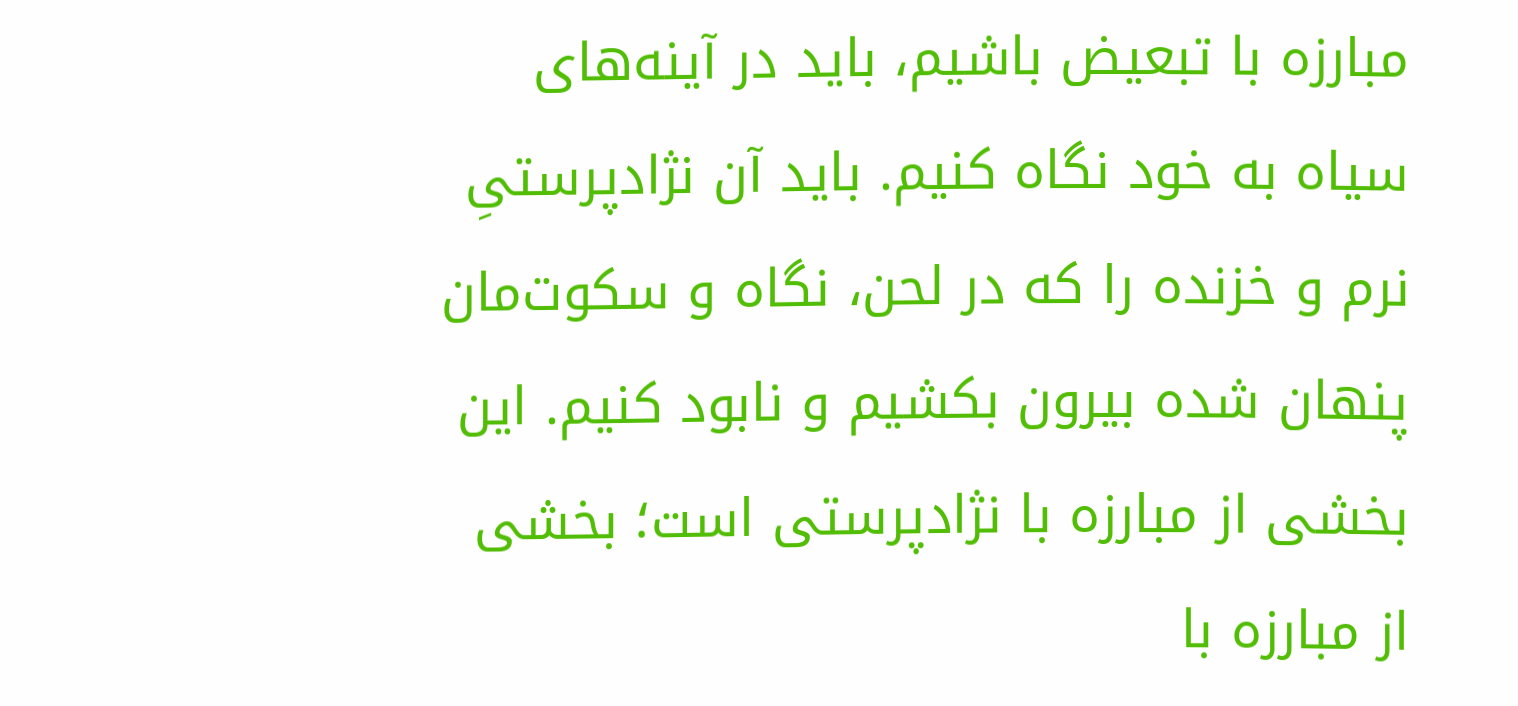مبارزه با تبعیض باشیم، باید در آینه‌های سیاه به خود نگاه کنیم. باید آن نژادپرستیِ نرم و خزنده را که در لحن، نگاه و سکوت‌مان پنهان شده بیرون بکشیم و نابود کنیم. این بخشی از مبارزه با نژادپرستی است؛ بخشی از مبارزه با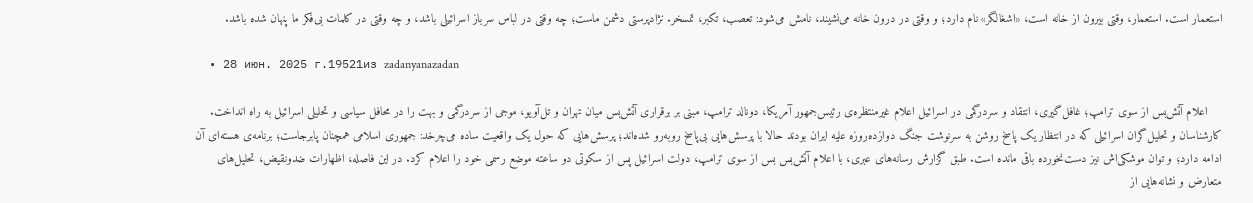استعمار است. استعمار، وقتی بیرون از خانه است، «اشغالگر» نام دارد؛ و وقتی در درون خانه می‌نشیند، نامش می‌شود: تعصب، تکبر، تمسخر. نژادپرستی دشمن ماست؛ چه وقتی در لباس سرباز اسرائیلی باشد، و چه وقتی در کلمات بی‌فکر ما پنهان شده باشد.

  • 28 июн. 2025 г.19521из zadanyanazadan

    اعلام آتش‌بس از سوی ترامپ؛ غافل‌گیری، انتقاد و سردرگمی در اسرائیل اعلام غیرمنتظره‌ی رئیس‌جمهور آمریکا، دونالد ترامپ، مبنی بر برقراری آتش‌بس میان تهران و تل‌آویو، موجی از سردرگمی و بهت را در محافل سیاسی و تحلیلی اسرائیل به راه انداخت. کارشناسان و تحلیل‌گران اسرائیلی که در انتظار یک پاسخ روشن به سرنوشت جنگ دوازده‌روزه علیه ایران بودند حالا با پرسش‌هایی بی‌پاسخ روبه‌رو شده‌اند؛ پرسش‌هایی که حول یک واقعیت ساده می‌‌چرخد: جمهوری اسلامی همچنان پابرجاست؛ برنامه‌ی هسته‌ای آن ادامه دارد؛ و توان موشکی‌اش نیز دست‌نخورده باقی مانده است. طبق گزارش رسانه‌های عبری، با اعلام آتش‌بس بس از سوی ترامپ، دولت اسرائیل پس از سکوتی دو ساعته موضع رسمی خود را اعلام کرد. در این فاصله، اظهارات ضدونقیض، تحلیل‌های متعارض و نشانه‌هایی از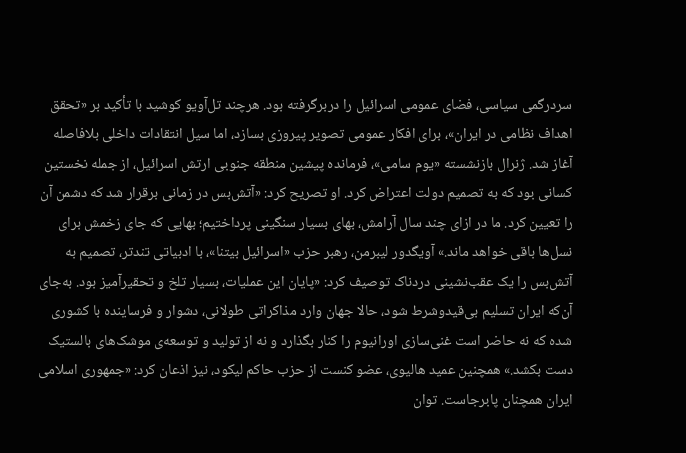سردرگمی سیاسی، فضای عمومی اسرائیل را دربرگرفته بود. هرچند تل‌آویو کوشید با تأکید بر «تحقق اهداف نظامی در ایران»، برای افکار عمومی تصویر پیروزی بسازد، اما سیل انتقادات داخلی بلافاصله آغاز شد. ژنرال بازنشسته «یوم سامی»، فرمانده پیشین منطقه جنوبی ارتش اسرائیل، از جمله نخستین کسانی بود که به تصمیم دولت اعتراض کرد. او تصریح کرد: «آتش‌بس در زمانی برقرار شد که دشمن آن را تعیین کرد. ما در ازای چند سال آرامش، بهای بسیار سنگینی پرداختیم؛ بهایی که جای زخمش برای نسل‌ها باقی خواهد ماند.» آویگدور لیبرمن، رهبر حزب «اسرائیل بیتنا»، با ادبیاتی تندتر، تصمیم به آتش‌بس را یک عقب‌نشینی دردناک توصیف کرد: «پایان این عملیات، بسیار تلخ و تحقیرآمیز بود. به‌جای آن‌که ایران تسلیم بی‌قیدوشرط شود، حالا جهان وارد مذاکراتی طولانی، دشوار و فرساینده با کشوری شده که نه حاضر است غنی‌سازی اورانیوم را کنار بگذارد و نه از تولید و توسعه‌ی موشک‌های بالستیک دست بکشد.» همچنین عمید هالیوی، عضو کنست از حزب حاکم لیکود، نیز اذعان کرد: «جمهوری اسلامی ایران همچنان پابرجاست. توان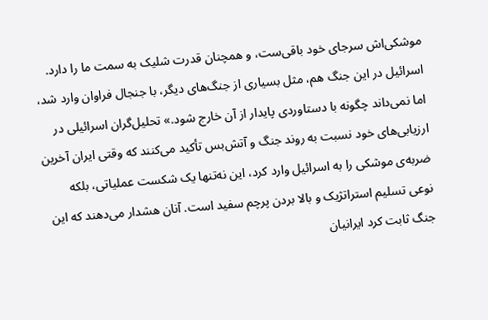موشکی‌اش سرجای خود باقی‌ست، و همچنان قدرت شلیک به سمت ما را دارد. اسرائیل در این جنگ هم، مثل بسیاری از جنگ‌های دیگر، با جنجال فراوان وارد شد، اما نمی‌داند چگونه با دستاوردی پایدار از آن خارج شود.» تحلیل‌گران اسرائیلی در ارزیابی‌های خود نسبت به روند جنگ و آتش‌بس تأکید می‌کنند که وقتی ایران آخرین ضربه‌ی موشکی را به اسرائیل وارد کرد، این نه‌تنها یک شکست عملیاتی، بلکه نوعی تسلیم استراتژیک و بالا بردن پرچم سفید است. آنان هشدار می‌دهند که این جنگ ثابت کرد ایرانیان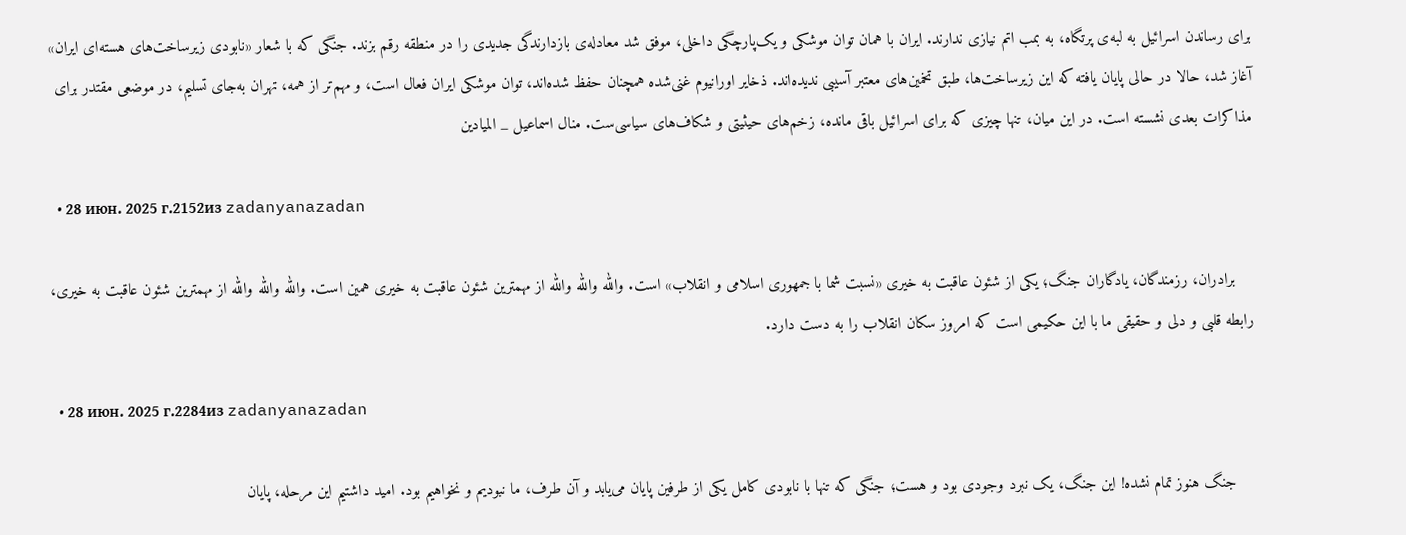برای رساندن اسرائیل به لبه‌ی پرتگاه، به بمب اتم نیازی ندارند. ایران با همان توان موشکی و یک‌پارچگی داخلی، موفق شد معادله‌ی بازدارندگی جدیدی را در منطقه رقم بزند. جنگی که با شعار «نابودی زیرساخت‌های هسته‌ای ایران» آغاز شد، حالا در حالی پایان یافته که این زیرساخت‌ها، طبق تخمین‌های معتبر آسیبی ندیده‌اند. ذخایر اورانیوم غنی‌شده همچنان حفظ شده‌اند، توان موشکی ایران فعال است، و مهم‌تر از همه، تهران به‌جای تسلیم، در موضعی مقتدر برای مذاکرات بعدی نشسته است. در این میان، تنها چیزی که برای اسرائیل باقی مانده، زخم‌های حیثیتی و شکاف‌های سیاسی‌ست. منال اسماعیل _ المیادین

  • 28 июн. 2025 г.2152из zadanyanazadan

    برادران، رزمندگان، یادگاران جنگ؛ یکی از شئون عاقبت به خیری «نسبت شما با جمهوری اسلامی و انقلاب» است. والله والله والله از مهمترین شئون عاقبت به خیری همین است. والله والله والله از مهمترین شئون عاقبت به خیری، رابطه قلبی و دلی و حقیقی ما با این حکیمی است که امروز سکان انقلاب را به دست دارد.

  • 28 июн. 2025 г.2284из zadanyanazadan

    جنگ هنوز تمام نشده! این جنگ، یک نبرد وجودی بود و هست؛ جنگی که تنها با نابودی کامل یکی از طرفین پایان می‌یابد و آن طرف، ما نبودیم و نخواهیم بود. امید داشتیم این مرحله، پایان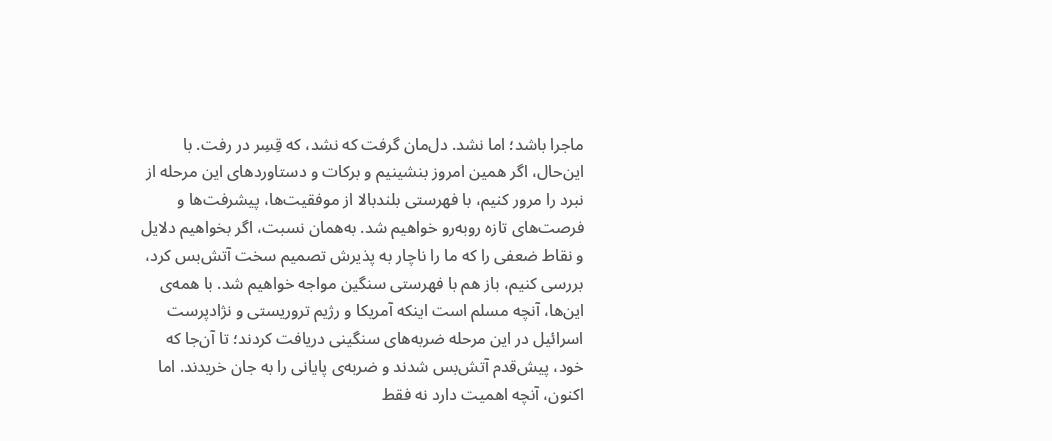ماجرا باشد؛ اما نشد. دل‌مان گرفت که نشد، که قِسِر در رفت. با این‌حال، اگر همین امروز بنشینیم و برکات و دستاوردهای این مرحله از نبرد را مرور کنیم، با فهرستی بلندبالا از موفقیت‌ها، پیشرفت‌ها و فرصت‌های تازه روبه‌رو خواهیم شد. به‌همان نسبت، اگر بخواهیم دلایل و نقاط ضعفی را که ما را ناچار به پذیرش تصمیم سخت آتش‌بس کرد، بررسی کنیم، باز هم با فهرستی سنگین مواجه خواهیم شد. با همه‌ی این‌ها، آنچه مسلم است اینکه آمریکا و رژیم تروریستی و نژادپرست اسرائیل در این مرحله ضربه‌های سنگینی دریافت کردند؛ تا آن‌جا که خود، پیش‌قدم آتش‌بس شدند و ضربه‌ی پایانی را به جان خریدند. اما اکنون، آنچه اهمیت دارد نه فقط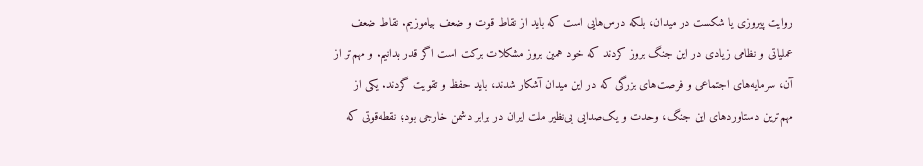روایت پیروزی یا شکست در میدان، بلکه درس‌‌هایی است که باید از نقاط قوت و ضعف بیاموزیم. نقاط ضعف عملیاتی و نظامی زیادی در این جنگ بروز کردند که خود همین بروز مشکلات برکت است اگر قدر بدانیم. و مهم‌تر از آن، سرمایه‌های اجتماعی و فرصت‌های بزرگی که در این میدان آشکار شدند، باید حفظ و تقویت گردند. یکی از مهم‌ترین دستاوردهای این جنگ، وحدت و یک‌صدایی بی‌نظیر ملت ایران در برابر دشمن خارجی بود؛ نقطه‌قوتی که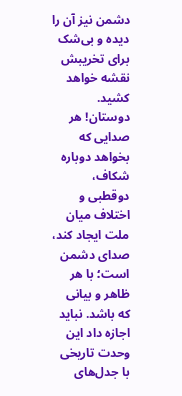دشمن نیز آن را دیده و بی‌شک برای تخریبش نقشه خواهد کشید. دوستان! هر صدایی که بخواهد دوباره شکاف، دوقطبی و اختلاف میان ملت ایجاد کند، صدای دشمن است؛ با هر ظاهر و بیانی که باشد. نباید اجازه داد این وحدت تاریخی با جدل‌های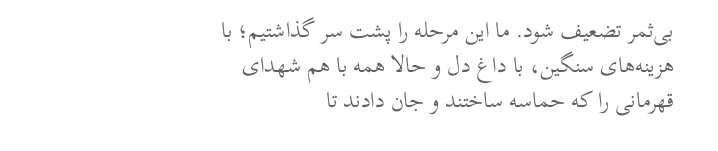بی‌ثمر تضعیف شود. ما این مرحله را پشت سر گذاشتیم؛ با هزینه‌های سنگین، با داغ دل و حالا همه با هم شهدای قهرمانی را که حماسه ساختند و جان دادند تا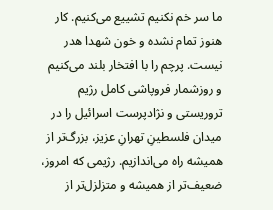ما سر خم نکنیم تشییع می‌کنیم. کار هنوز تمام نشده و خون شهدا هدر نیست. پرچم را با افتخار بلند می‌کنیم و روز‌شمار فروپاشی کامل رژیم تروریستی و نژادپرست اسرائیل را در میدان فلسطینِ تهرانِ عزیز، بزرگ‌تر از همیشه راه می‌اندازیم. رژیمی که امروز، ضعیف‌تر از همیشه و متزلزل‌تر از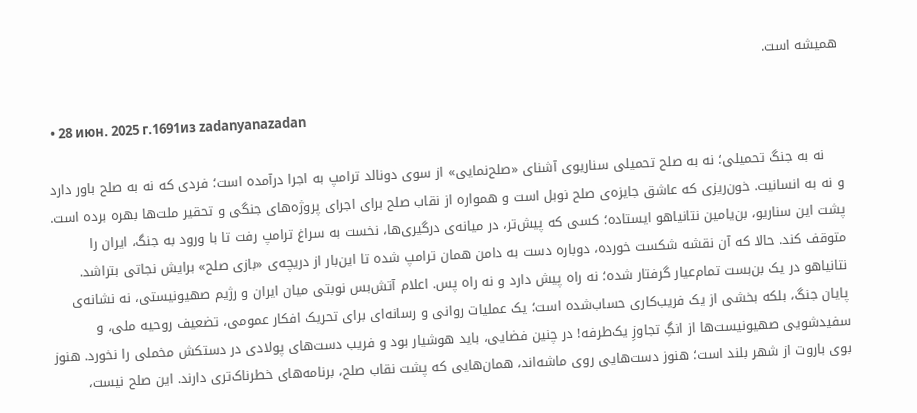همیشه است.

  • 28 июн. 2025 г.1691из zadanyanazadan

    نه به جنگ تحمیلی؛ نه به صلح تحمیلی سناریوی آشنای «صلح‌نمایی» از سوی دونالد ترامپ به اجرا درآمده است؛ فردی که نه به صلح باور دارد و نه به انسانیت. خون‌ریزی که عاشق جایزه‌ی صلح نوبل است و همواره از نقاب صلح برای اجرای پروژه‌های جنگی و تحقیر ملت‌ها بهره برده است. پشت این سناریو، بن‌یامین نتانیاهو ایستاده؛ کسی که پیش‌تر، در میانه‌ی درگیری‌ها، نخست به سراغ ترامپ رفت تا با ورود به جنگ، ایران را متوقف کند. حالا که آن نقشه شکست خورده، دوباره دست به دامن همان ترامپ شده تا این‌بار از دریچه‌ی «بازی صلح» برایش نجاتی بتراشد. نتانیاهو در یک بن‌بست تمام‌عیار گرفتار شده؛ نه راه پیش دارد و نه راه پس. اعلام آتش‌بس نوبتی میان ایران و رژیم صهیونیستی، نه نشانه‌ی پایان جنگ، بلکه بخشی از یک فریب‌کاری حساب‌شده است؛ یک عملیات روانی و رسانه‌ای برای تحریک افکار عمومی، تضعیف روحیه ملی، و سفید‌شویی صهیونیست‌ها از انگِ تجاوزِ یک‌طرفه! در چنین فضایی، باید هوشیار بود و فریب دست‌های پولادی در دستکش مخملی را نخورد. هنوز بوی باروت از شهر بلند است؛ هنوز دست‌هایی روی ماشه‌اند، همان‌هایی که پشت نقاب صلح، برنامه‌های خطرناک‌تری دارند. این صلح نیست،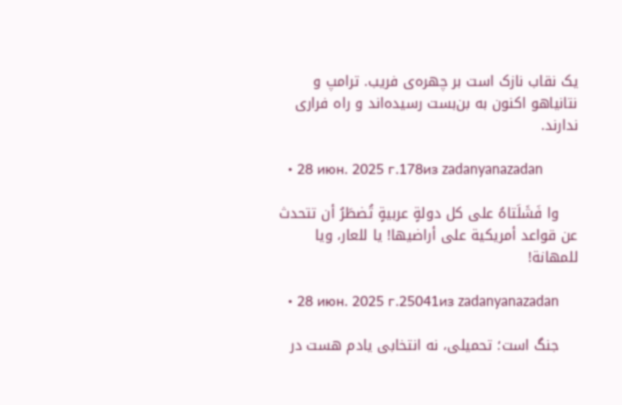یک نقاب نازک است بر چهره‌ی فریب. ترامپ و نتانیاهو اکنون به بن‌بست رسیده‌اند و راه فراری ندارند.

  • 28 июн. 2025 г.178из zadanyanazadan

    وا فَشَلَتاهُ على كل دولةٍ عربيةٍ تُضطَرُ أن تتحدث عن قواعد أمريكية على أراضيها! يا للعار، ويا للمهانة!

  • 28 июн. 2025 г.25041из zadanyanazadan

    جنگ است؛ تحمیلی، نه انتخابی یادم هست در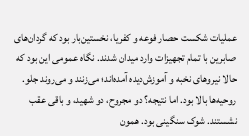عملیات شکست حصار فوعه و کفریا، نخستین‌بار بود که گردان‌های صابرین با تمام تجهیزات وارد میدان شدند. نگاه عمومی این بود که حالا نیروهای نخبه و آموزش‌دیده آمده‌اند؛ می‌زنند و می‌روند جلو. روحیه‌ها بالا بود. اما نتیجه؟ دو مجروح، دو شهید، و باقی عقب نشستند. شوک سنگینی بود. همون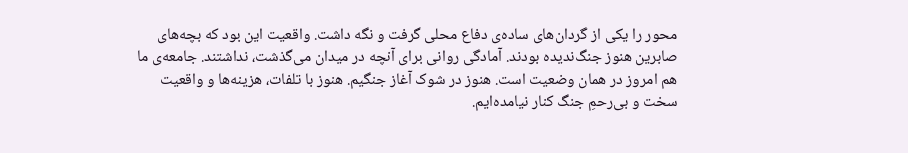محور را یکی از گردان‌های ساده‌ی دفاع محلی گرفت و نگه داشت. واقعیت این بود که بچه‌های صابرین هنوز جنگ‌ندیده بودند. آمادگی روانی برای آنچه در میدان می‌گذشت، نداشتند. جامعه‌ی ما هم امروز در همان وضعیت است. هنوز در شوک آغاز جنگیم. هنوز با تلفات، هزینه‌ها و واقعیت سخت و بی‌رحمِ جنگ کنار نیامده‌ایم.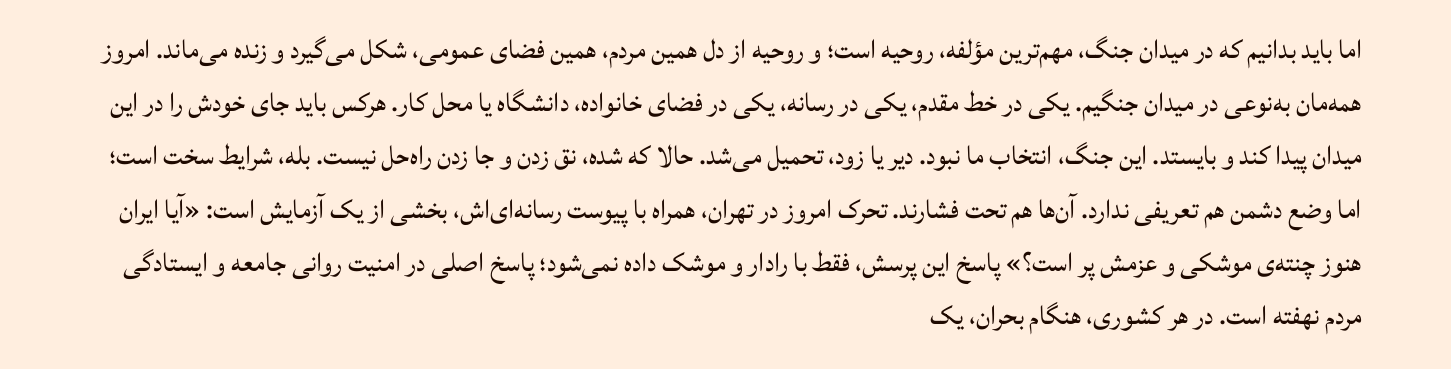اما باید بدانیم که در میدان جنگ، مهم‌ترین مؤلفه، روحیه است؛ و روحیه از دل همین مردم، همین فضای عمومی، شکل می‌گیرد و زنده می‌ماند. امروز همه‌مان به‌نوعی در میدان جنگیم. یکی در خط مقدم، یکی در رسانه، یکی در فضای خانواده، دانشگاه یا محل کار. هرکس باید جای خودش را در این میدان پیدا کند و بایستد. این جنگ، انتخاب ما نبود. دیر یا زود، تحمیل می‌شد. حالا که شده، نق زدن و جا زدن راه‌حل نیست. بله، شرایط سخت است؛ اما وضع دشمن هم تعریفی ندارد. آن‌ها هم تحت فشارند. تحرک امروز در تهران، همراه با پیوست رسانه‌ای‌اش، بخشی از یک آزمایش است: «آیا ایران هنوز چنته‌ی موشکی و عزمش پر است؟» پاسخ این پرسش، فقط با رادار و موشک داده نمی‌شود؛ پاسخ اصلی در امنیت روانی جامعه و ایستادگی مردم نهفته است. در هر کشوری، هنگام بحران، یک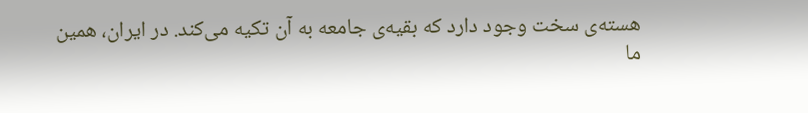هسته‌ی سخت وجود دارد که بقیه‌ی جامعه به آن تکیه می‌کند. در ایران، همین ما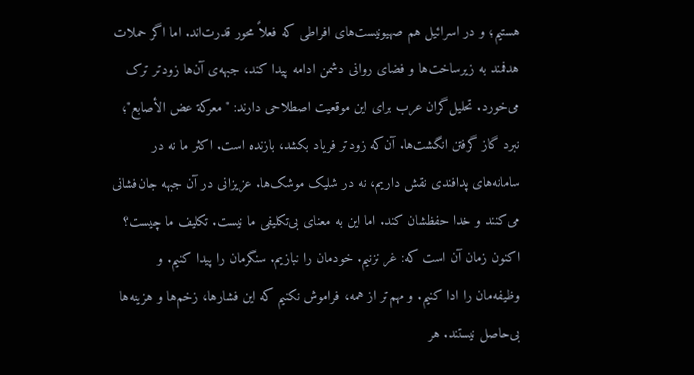هستیم؛ و در اسرائیل هم صهیونیست‌های افراطی که فعلاً محور قدرت‌اند. اما اگر حملات هدفمند به زیرساخت‌ها و فضای روانی دشمن ادامه پیدا کند، جبهه‌ی آن‌ها زودتر ترک می‌خورد. تحلیل‌گران عرب برای این موقعیت اصطلاحی دارند: "معرکة عض الأصابع"؛ نبرد گاز گرفتن انگشت‌ها. آن‌که زودتر فریاد بکشد، بازنده است. اکثر ما نه در سامانه‌های پدافندی نقش داریم، نه در شلیک موشک‌ها. عزیزانی در آن جبهه جان‌فشانی می‌کنند و خدا حفظشان کند. اما این به معنای بی‌تکلیفی ما نیست. تکلیف ما چیست؟ اکنون زمان آن است که: غر نزنیم. خودمان را نبازیم. سنگرمان را پیدا کنیم. و وظیفه‌مان را ادا کنیم. و مهم‌تر از همه، فراموش نکنیم که این فشارها، زخم‌ها و هزینه‌ها بی‌حاصل نیستند. هر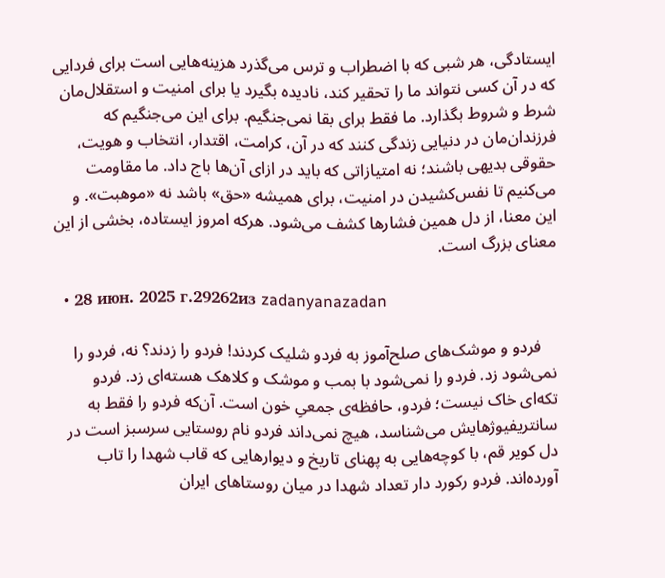ایستادگی، هر شبی که با اضطراب و ترس می‌گذرد هزینه‌هایی است برای فردایی که در آن کسی نتواند ما را تحقیر کند، نادیده بگیرد یا برای امنیت‌ و استقلال‌مان شرط و شروط بگذارد. ما فقط برای بقا نمی‌جنگیم. برای این می‌جنگیم که فرزندان‌مان در دنیایی زندگی کنند که در آن، کرامت، اقتدار، انتخاب و هویت، حقوقی بدیهی باشند؛ نه امتیازاتی که باید در ازای آن‌ها باج داد. ما مقاومت می‌کنیم تا نفس‌کشیدن در امنیت، برای همیشه «حق» باشد نه «موهبت». و این معنا، از دل همین فشارها کشف می‌شود. هرکه امروز ایستاده، بخشی از این معنای بزرگ است.

  • 28 июн. 2025 г.29262из zadanyanazadan

    فردو و موشک‌های صلح‌آموز به فردو شلیک کردند! فردو را زدند؟ نه، فردو را نمی‌شود زد. فردو را نمی‌شود با بمب و موشک و کلاهک هسته‌ای زد. فردو تکه‌ای خاک نیست؛ فردو، حافظه‌ی جمعیِ خون است. آن‌که فردو را فقط به سانتریفیوژهایش می‌شناسد، هیچ نمی‌داند فردو نام روستایی سرسبز است در دل کویر قم، با کوچه‌هایی به پهنای تاریخ و دیوارهایی که قاب شهدا را تاب آورده‌اند. فردو رکورد‌ دار تعداد شهدا در میان روستاهای ایران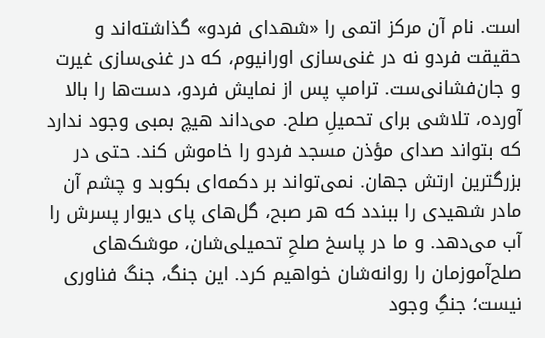است. نام آن مرکز اتمی را «شهدای فردو» گذاشته‌اند و حقیقت فردو نه در غنی‌سازی اورانیوم، که در غنی‌سازی غیرت و جان‌فشانی‌ست. ترامپ پس از نمایش فردو، دست‌ها را بالا آورده، تلاشی برای تحمیلِ صلح. می‌داند هیچ بمبی وجود ندارد که بتواند صدای مؤذن مسجد فردو را خاموش کند. حتی در بزرگترین ارتش جهان. نمی‌تواند بر دکمه‌ای بکوبد و چشم آن مادر شهیدی را ببندد که هر صبح، گل‌های پای دیوار پسرش را آب می‌دهد. و ما در پاسخ صلحِ تحمیلی‌شان، موشک‌‌های صلح‌آموزمان را روانه‌شان خواهیم کرد. این جنگ، جنگ فناوری نیست؛ جنگِ وجود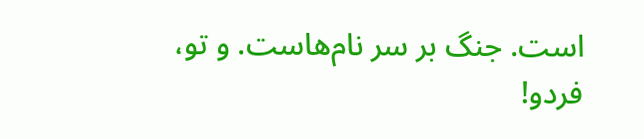است. جنگ بر سر نام‌هاست. و تو، فردو!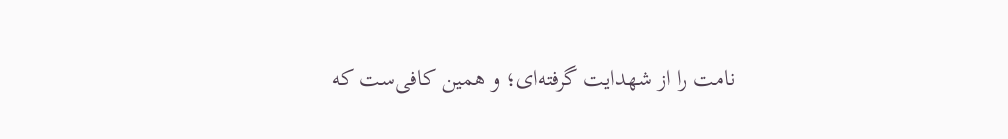نامت را از شهدایت گرفته‌ای؛ و همین کافی‌ست که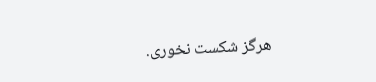هرگز شکست نخوری.